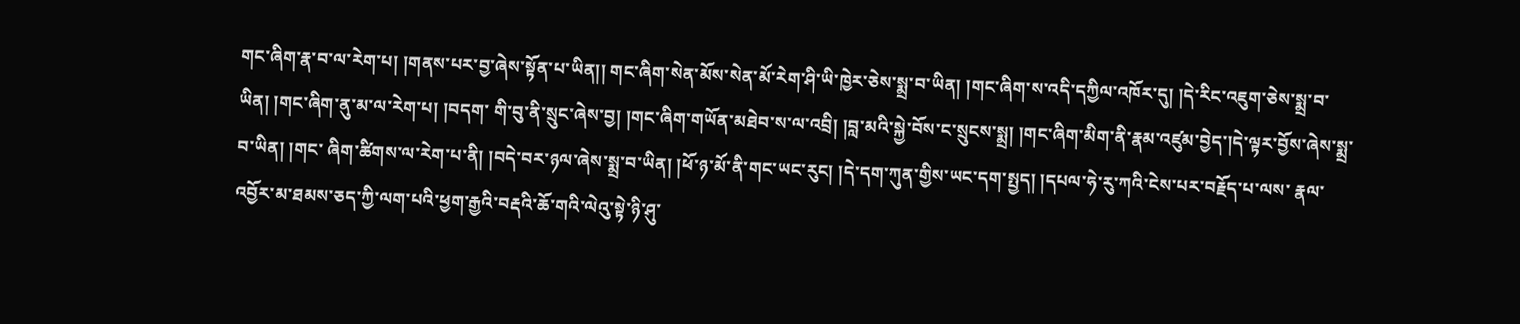གང་ཞིག་རྣ་བ་ལ་རེག་པ། །གནས་པར་བྱ་ཞེས་སྟོན་པ་ཡིན།། གང་ཞིག་སེན་མོས་སེན་མོ་རེག་ཤི་ཡི་ཁྱེར་ཅེས་སྨྲ་བ་ཡིན། །གང་ཞིག་ས་འདི་དཀྱིལ་འཁོར་དུ། །དེ་རིང་འཇུག་ཅེས་སྨྲ་བ་ཡིན། །གང་ཞིག་ནུ་མ་ལ་རེག་པ། །བདག་ གི་བུ་ནི་སྲུང་ཞེས་བྱ། །གང་ཞིག་གཡོན་མཐེབ་ས་ལ་འབྲི། །བླ་མའི་སྐྱེ་བོས་ང་སྲུངས་སྨྲ། །གང་ཞིག་མིག་ནི་རྣམ་འཛུམ་བྱེད་།དེ་ལྟར་བྱོས་ཞེས་སྨྲ་བ་ཡིན། །གང་ ཞིག་ཚིགས་ལ་རེག་པ་ནི། །བདེ་བར་ཉལ་ཞེས་སྨྲ་བ་ཡིན། །ཕོ་ཉ་མོ་ནི་གང་ཡང་རུང། །དེ་དག་ཀུན་གྱིས་ཡང་དག་སྤྱད། །དཔལ་ཧེ་རུ་ཀའི་ངེས་པར་བརྗོད་པ་ལས་ རྣལ་འབྱོར་མ་ཐམས་ཅད་ཀྱི་ལག་པའི་ཕྱག་རྒྱའི་བརྡའི་ཆོ་གའི་ལེའུ་སྟེ་ཉི་ཤུ་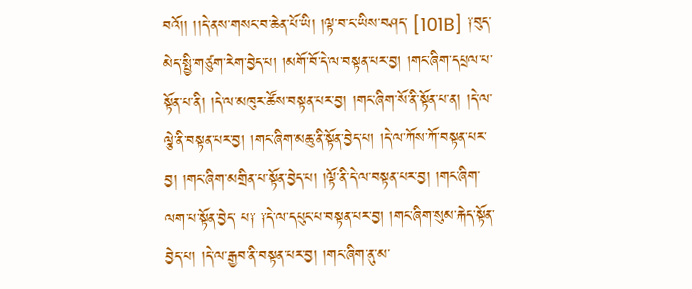བའོ།། །།དེ་ནས་གསང་བ་ཆེན་པོ་ཡི། །ལྟ་བ་ང་ཡིས་བཤད་ [101B] ༑བུད་མེད་སྤྱི་གཙུག་རེག་བྱེད་པ། །མགོ་བོ་དེ་ལ་བསྟན་པར་བྱ། །གང་ཞིག་དཔྲལ་པ་སྟོན་པ་ནི། །དེ་ལ་མཁུར་ཚོས་བསྟན་པར་བྱ། །གང་ཞིག་སོ་ནི་སྟོན་པ་ན། །དེ་ལ་ ལྕེ་ནི་བསྟན་པར་བྱ། །གང་ཞིག་མཆུ་ནི་སྟོན་བྱེད་པ། །དེ་ལ་ཀོས་ཀོ་བསྟན་པར་བྱ། །གང་ཞིག་མགྲིན་པ་སྟོན་བྱེད་པ། །ལྟོ་ནི་དེ་ལ་བསྟན་པར་བྱ། །གང་ཞིག་ལག་པ་སྟོན་བྱེད་ པ༑ ༑དེ་ལ་དཔུང་པ་བསྟན་པར་བྱ། །གང་ཞིག་སུམ་རྐེད་སྟོན་བྱེད་པ། །དེ་ལ་རྒྱབ་ནི་བསྟན་པར་བྱ། །གང་ཞིག་ནུ་མ་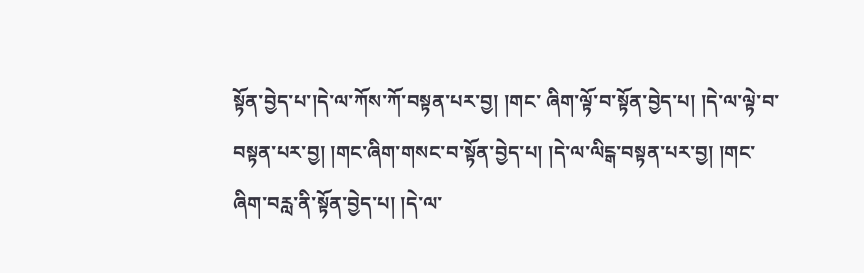སྟོན་བྱེད་པ་།དེ་ལ་ཀོས་ཀོ་བསྟན་པར་བྱ། །གང་ ཞིག་ལྟོ་བ་སྟོན་བྱེད་པ། །དེ་ལ་ལྟེ་བ་བསྟན་པར་བྱ། །གང་ཞིག་གསང་བ་སྟོན་བྱེད་པ། །དེ་ལ་ལིངྒ་བསྟན་པར་བྱ། །གང་ཞིག་བརླ་ནི་སྟོན་བྱེད་པ། །དེ་ལ་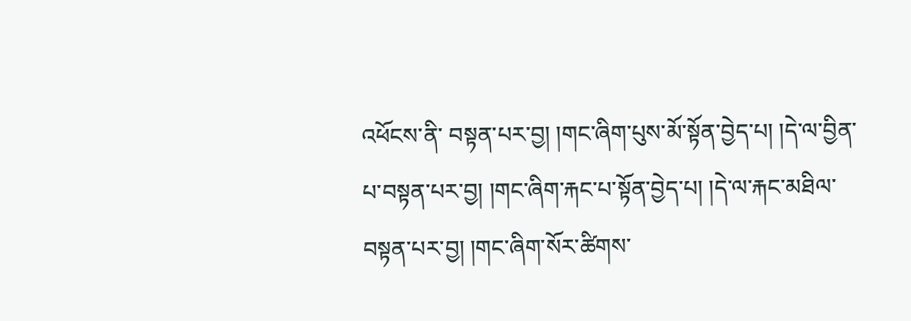འཕོངས་ནི་ བསྟན་པར་བྱ། །གང་ཞིག་པུས་མོ་སྟོན་བྱེད་པ། །དེ་ལ་བྱིན་པ་བསྟན་པར་བྱ། །གང་ཞིག་རྐང་པ་སྟོན་བྱེད་པ། །དེ་ལ་རྐང་མཐིལ་བསྟན་པར་བྱ། །གང་ཞིག་སོར་ཚིགས་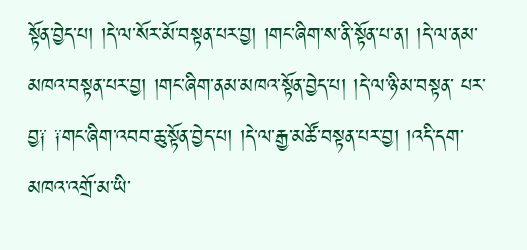སྟོན་བྱེད་པ། །དེ་ལ་སོར་མོ་བསྟན་པར་བྱ། །གང་ཞིག་ས་ནི་སྟོན་པ་ན། །དེ་ལ་ནམ་མཁའ་བསྟན་པར་བྱ། །གང་ཞིག་ནམ་མཁའ་སྟོན་བྱེད་པ། །དེ་ལ་ཉི་མ་བསྟན་ པར་བྱ༑ ༑གང་ཞིག་འབབ་ཆུ་སྟོན་བྱེད་པ། །དེ་ལ་རྒྱ་མཚོ་བསྟན་པར་བྱ། །འདི་དག་མཁའ་འགྲོ་མ་ཡི་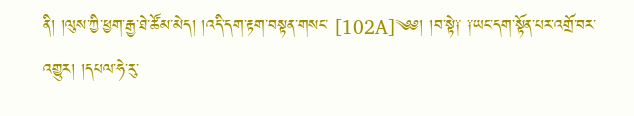ནི། །ལུས་ཀྱི་ཕྱག་རྒྱ་ཐེ་ཚོམ་མེད། །འདི་དག་རྟག་བསྟན་གསང་ [102A]༄༅། །བ་སྟེ༑ ༑ཡང་དག་སྟོན་པར་འགྲོ་བར་འགྱུར། །དཔལ་ཧེ་རུ་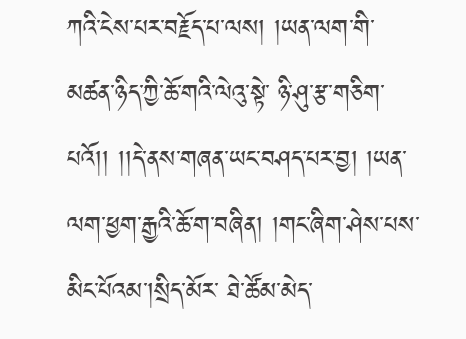ཀའི་ངེས་པར་བརྗོད་པ་ལས། །ཡན་ལག་གི་མཚན་ཉིད་ཀྱི་ཆོ་གའི་ལེའུ་སྟེ་ ཉི་ཤུ་རྩ་གཅིག་པའོ།། །།དེ་ནས་གཞན་ཡང་བཤད་པར་བྱ། །ཡན་ལག་ཕྱག་རྒྱའི་ཆོ་ག་བཞིན། །གང་ཞིག་ཤེས་པས་མིང་པོའམ་།སྲིད་མོར་ ཐེ་ཚོམ་མེད་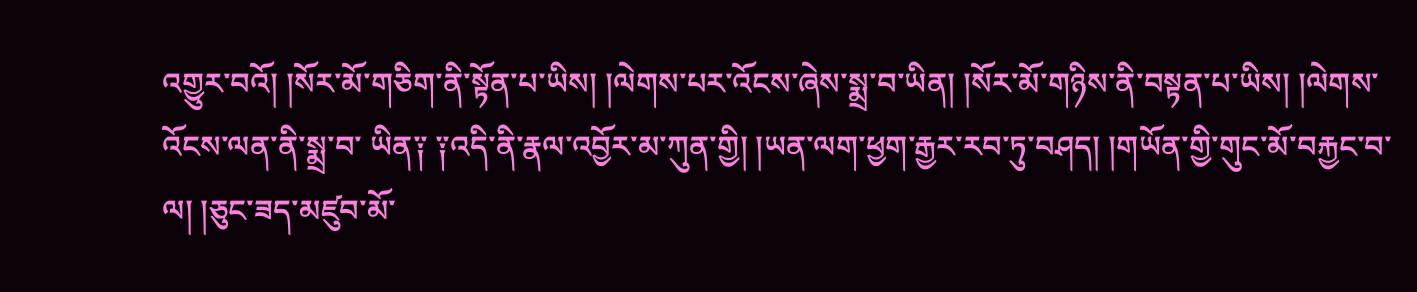འགྱུར་བའོ། །སོར་མོ་གཅིག་ནི་སྟོན་པ་ཡིས། །ལེགས་པར་འོངས་ཞེས་སྨྲ་བ་ཡིན། །སོར་མོ་གཉིས་ནི་བསྟན་པ་ཡིས། །ལེགས་འོངས་ལན་ནི་སྨྲ་བ་ ཡིན༑ ༑འདི་ནི་རྣལ་འབྱོར་མ་ཀུན་གྱི། །ཡན་ལག་ཕྱག་རྒྱར་རབ་ཏུ་བཤད། །གཡོན་གྱི་གུང་མོ་བརྐྱང་བ་ལ། །ཅུང་ཟད་མཛུབ་མོ་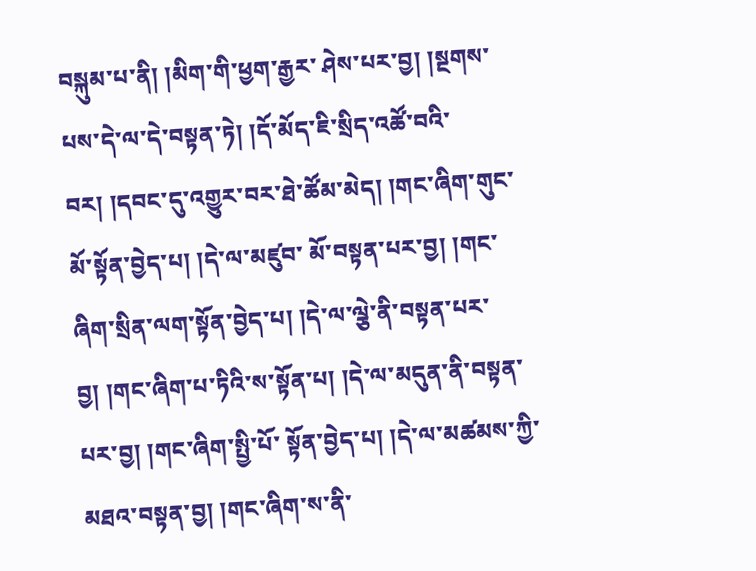བསྐུམ་པ་ནི། །མིག་གི་ཕྱག་རྒྱར་ ཤེས་པར་བྱ། །སྔགས་པས་དེ་ལ་དེ་བསྟན་ཏེ། །དོ་མོད་ཇི་སྲིད་འཚོ་བའི་བར། །དབང་དུ་འགྱུར་བར་ཐེ་ཚོམ་མེད། །གང་ཞིག་གུང་མོ་སྟོན་བྱེད་པ། །དེ་ལ་མཛུབ་ མོ་བསྟན་པར་བྱ། །གང་ཞིག་སྲིན་ལག་སྟོན་བྱེད་པ། །དེ་ལ་ལྕེ་ནི་བསྟན་པར་བྱ། །གང་ཞིག་པ་ཏིའི་ས་སྟོན་པ། །དེ་ལ་མདུན་ནི་བསྟན་པར་བྱ། །གང་ཞིག་སྤྱི་པོ་ སྟོན་བྱེད་པ། །དེ་ལ་མཚམས་ཀྱི་མཐའ་བསྟན་བྱ། །གང་ཞིག་ས་ནི་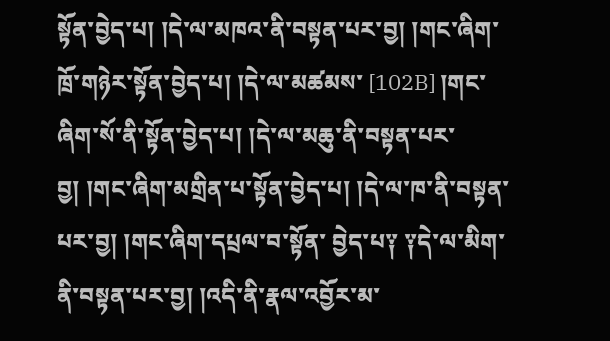སྟོན་བྱེད་པ། །དེ་ལ་མཁའ་ནི་བསྟན་པར་བྱ། །གང་ཞིག་ཁྲོ་གཉེར་སྟོན་བྱེད་པ། །དེ་ལ་མཚམས་ [102B] །གང་ཞིག་སོ་ནི་སྟོན་བྱེད་པ། །དེ་ལ་མཆུ་ནི་བསྟན་པར་བྱ། །གང་ཞིག་མགྲིན་པ་སྟོན་བྱེད་པ། །དེ་ལ་ཁ་ནི་བསྟན་པར་བྱ། །གང་ཞིག་དཔྲལ་བ་སྟོན་ བྱེད་པ༑ ༑དེ་ལ་མིག་ནི་བསྟན་པར་བྱ། །འདི་ནི་རྣལ་འབྱོར་མ་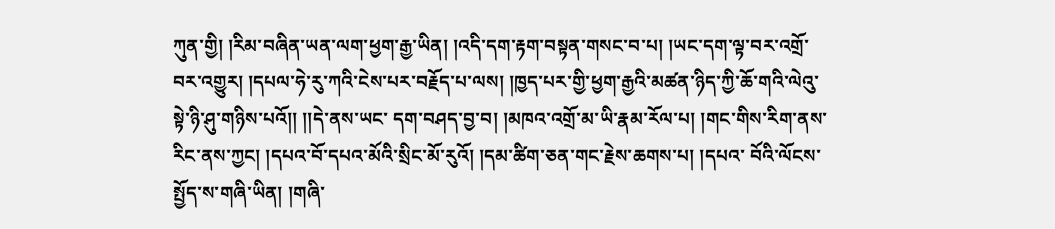ཀུན་གྱི། །རིམ་བཞིན་ཡན་ལག་ཕྱག་རྒྱ་ཡིན། །འདི་དག་རྟག་བསྟན་གསང་བ་པ། །ཡང་དག་ལྟ་བར་འགྲོ་ བར་འགྱུར། །དཔལ་ཧེ་རུ་ཀའི་ངེས་པར་བརྗོད་པ་ལས། །ཁྱད་པར་གྱི་ཕྱག་རྒྱའི་མཚན་ཉིད་ཀྱི་ཆོ་གའི་ལེའུ་སྟེ་ཉི་ཤུ་གཉིས་པའོ།། །།དེ་ནས་ཡང་ དག་བཤད་བྱ་བ། །མཁའ་འགྲོ་མ་ཡི་རྣམ་རོལ་པ། །གང་གིས་རིག་ནས་རིང་ནས་ཀྱང། །དཔའ་བོ་དཔའ་མོའི་སྲིང་མོ་རུའོ། །དམ་ཚིག་ཅན་གང་རྗེས་ཆགས་པ། །དཔའ་ བོའི་ལོངས་སྤྱོད་ས་གཞི་ཡིན། །གཞི་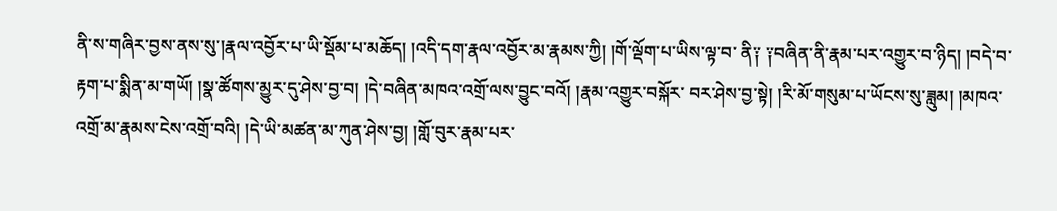ནི་ས་གཞིར་བྱས་ནས་སུ་།རྣལ་འབྱོར་པ་ཡི་སྡོམ་པ་མཆོད། །འདི་དག་རྣལ་འབྱོར་མ་རྣམས་ཀྱི། །གོ་ལྡོག་པ་ཡིས་ལྟ་བ་ ནི༑ ༑བཞིན་ནི་རྣམ་པར་འགྱུར་བ་ཉིད། །བདེ་བ་རྟག་པ་སྨིན་མ་གཡོ། །སྣ་ཚོགས་མྱུར་དུ་ཤེས་བྱ་བ། །དེ་བཞིན་མཁའ་འགྲོ་ལས་བྱུང་བའོ། །རྣམ་འགྱུར་བསྐོར་ བར་ཤེས་བྱ་སྟེ། །རི་མོ་གསུམ་པ་ཡོངས་སུ་ཟླུམ། །མཁའ་འགྲོ་མ་རྣམས་ངེས་འགྲོ་བའི། །དེ་ཡི་མཚན་མ་ཀུན་ཤེས་བྱ། །གློ་བུར་རྣམ་པར་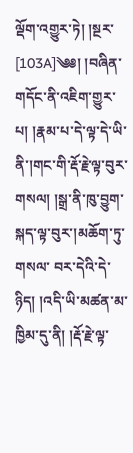ལྡོག་འགྱུར་ཏེ། །སྔར་ [103A]༄༅། །བཞིན་གདོང་ནི་འཇིག་གྱུར་པ། །རྣམ་པ་དེ་ལྟ་དེ་ཡི་ནི་།གང་གི་རྡོ་རྗེ་ལྟ་བུར་གསལ། །སྒྲ་ནི་ཁུ་བྱུག་སྐད་ལྟ་བུར་།མཆོག་ཏུ་གསལ་ བར་དེའི་དེ་ཉིད། །འདི་ཡི་མཚན་མ་ཁྱིམ་དུ་ནི། །རྡོ་རྗེ་ལྟ་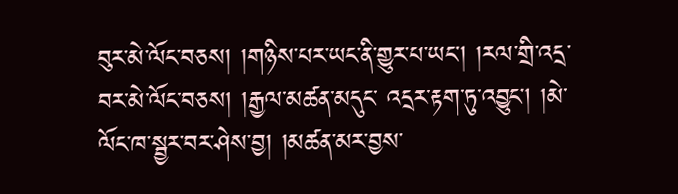བུར་མེ་ལོང་བཅས། །གཉིས་པར་ཡང་ནི་གྱུར་པ་ཡང། །རལ་གྲི་འདྲ་བར་མེ་ལོང་བཅས། །རྒྱལ་མཚན་མདུང་ འདྲར་རྟག་ཏུ་འབྱུང། །མེ་ལོང་ཁ་སྦྱར་བར་ཤེས་བྱ། །མཚན་མར་བྱས་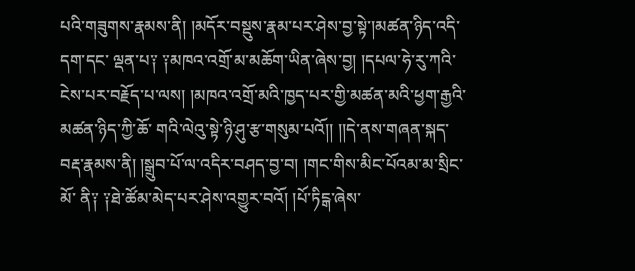པའི་གཟུགས་རྣམས་ནི། །མདོར་བསྡུས་རྣམ་པར་ཤེས་བྱ་སྟེ་།མཚན་ཉིད་འདི་དག་དང་ ལྡན་པ༑ ༑མཁའ་འགྲོ་མ་མཆོག་ཡིན་ཞེས་བྱ། །དཔལ་ཧེ་རུ་ཀའི་ངེས་པར་བརྗོད་པ་ལས། །མཁའ་འགྲོ་མའི་ཁྱད་པར་གྱི་མཚན་མའི་ཕྱག་རྒྱའི་མཚན་ཉིད་ཀྱི་ཆོ་ གའི་ལེའུ་སྟེ་ཉི་ཤུ་རྩ་གསུམ་པའོ།། །།དེ་ནས་གཞན་སྐད་བརྡ་རྣམས་ནི། །སྒྲུབ་པོ་ལ་འདིར་བཤད་བྱ་བ། །གང་གིས་མིང་པོའམ་མ་སྲིང་མོ་ ནི༑ ༑ཐེ་ཚོམ་མེད་པར་ཤེས་འགྱུར་བའོ། །པོ་ཏིངྒ་ཞེས་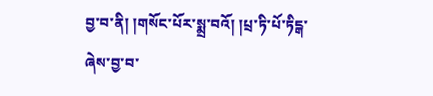བྱ་བ་ནི། །གསོང་པོར་སྨྲ་བའོ། །པྲ་ཏི་པོ་ཏིངྒ་ཞེས་བྱ་བ་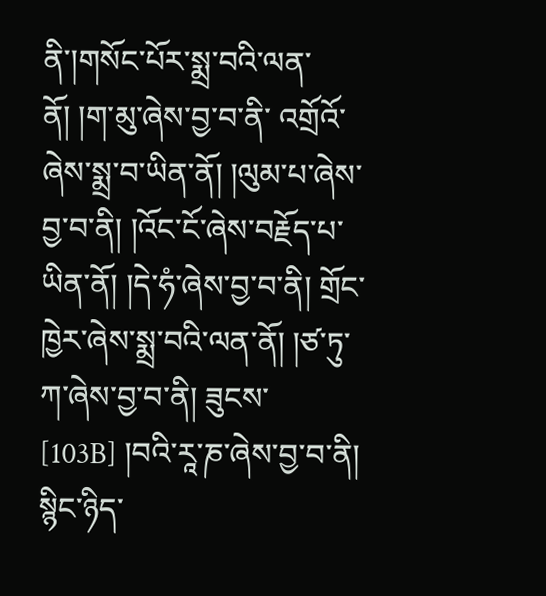ནི་།གསོང་པོར་སྨྲ་བའི་ལན་ནོ། །ག་མུ་ཞེས་བྱ་བ་ནི་ འགྲོའོ་ཞེས་སྨྲ་བ་ཡིན་ནོ། །ལུམ་པ་ཞེས་བྱ་བ་ནི། །འོང་ངོ་ཞེས་བརྗོད་པ་ཡིན་ནོ། །དེ་ཧཾ་ཞེས་བྱ་བ་ནི། གྲོང་ཁྱེར་ཞེས་སྨྲ་བའི་ལན་ནོ། །ཙ་ཏུ་ཀ་ཞེས་བྱ་བ་ནི། ཟུངས་ [103B] །བའི་རཱ་ཎ་ཞེས་བྱ་བ་ནི། སྙིང་ཉིད་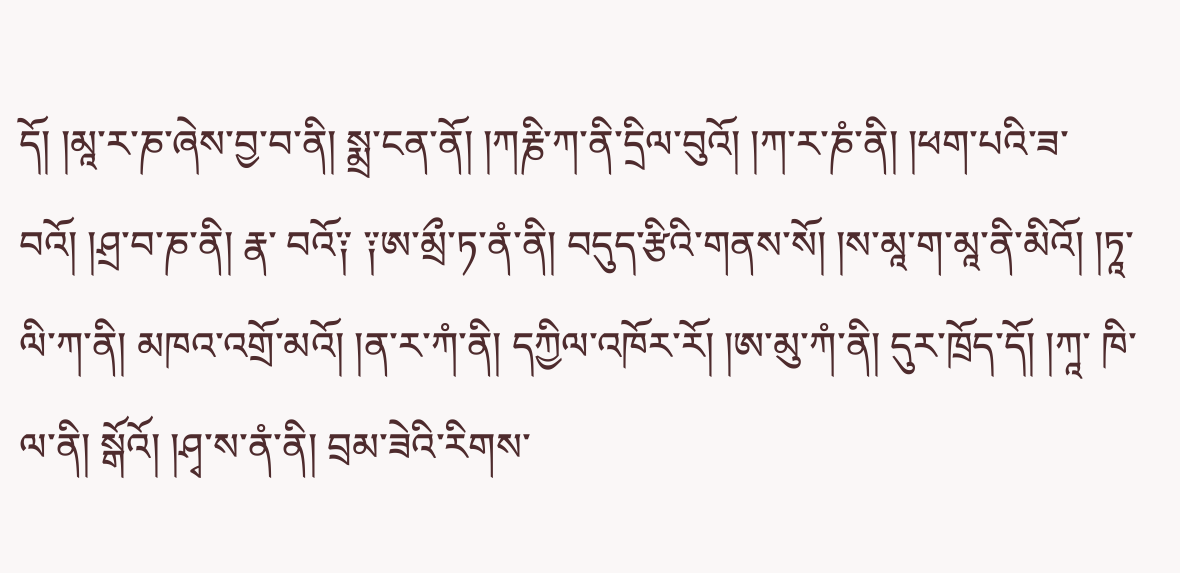དོ། །མཱ་ར་ཎ་ཞེས་བྱ་བ་ནི། སྨྲ་ངན་ནོ། །ཀརྞི་ཀ་ནི་དྲིལ་བུའོ། །ཀ་ར་ཎཾ་ནི། །ཕག་པའི་ཟ་བའོ། །ཤྲ་བ་ཎ་ནི། རྣ་ བའོ༑ ༑ཨ་མྲྀ་ཏ་ནཾ་ནི། བདུད་རྩིའི་གནས་སོ། །ས་མཱ་ག་མཱ་ནི་མིའོ། །ཏཱ་ལི་ཀ་ནི། མཁའ་འགྲོ་མའོ། །ན་ར་ཀཾ་ནི། དཀྱིལ་འཁོར་རོ། །ཨ་མུ་ཀཾ་ནི། དུར་ཁྲོད་དོ། །ཀཱ་ ཁི་ལ་ནི། སྒོའོ། །ཤྭ་ས་ནཾ་ནི། བྲམ་ཟེའི་རིགས་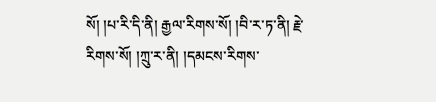སོ། །པ་རི་དི་ནི། རྒྱལ་རིགས་སོ། །བི་ར་ཏ་ནི། རྗེ་རིགས་སོ། །ཀྲུ་ར་ནི། །དམངས་རིགས་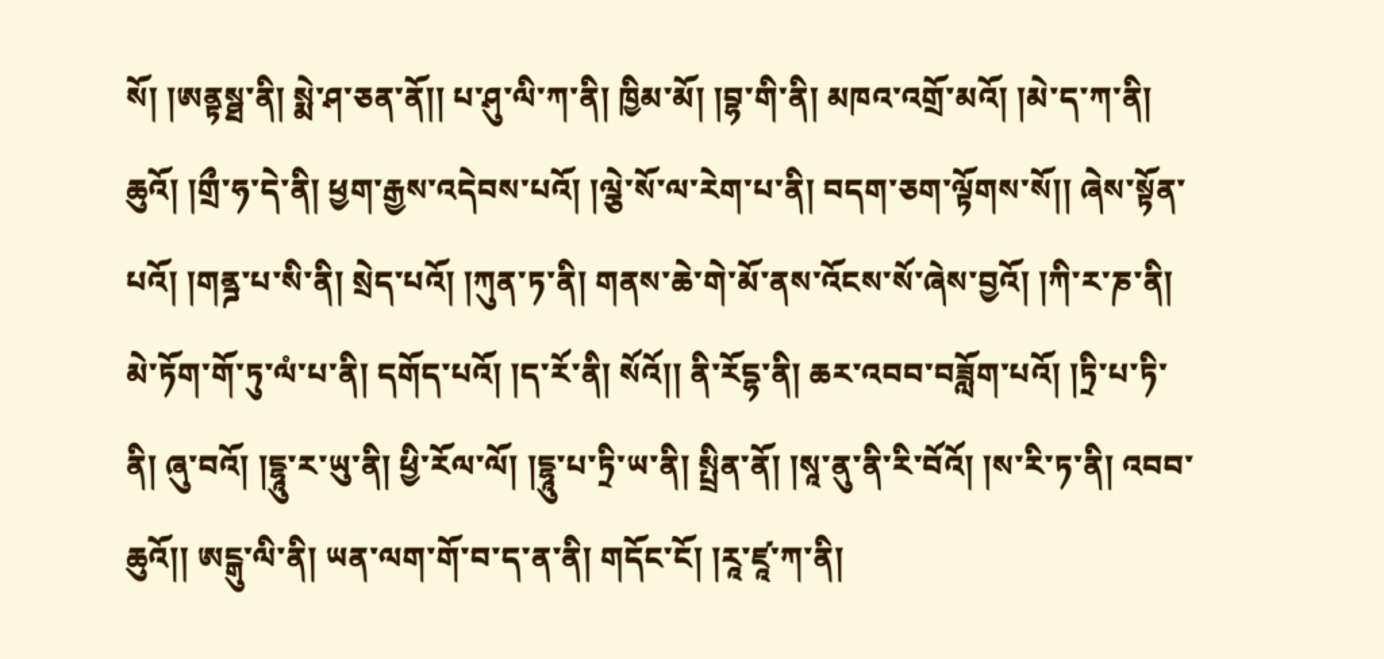སོ། །ཨནྟསྠ་ནི། སྨེ་ཤ་ཅན་ནོ།། པ་ཤུ་ལི་ཀ་ནི། ཁྱིམ་མོ། །བྷ་གི་ནི། མཁའ་འགྲོ་མའོ། །མེ་ད་ཀ་ནི། ཆུའོ། །གྲྀ་ཧ་དེ་ནི། ཕྱག་རྒྱས་འདེབས་པའོ། །ལྕེ་སོ་ལ་རེག་པ་ནི། བདག་ཅག་ལྟོགས་སོ།། ཞེས་སྟོན་པའོ། །གནྜ་པ་སི་ནི། སྲེད་པའོ། །ཀུན་ཏ་ནི། གནས་ཆེ་གེ་མོ་ནས་འོངས་སོ་ཞེས་བྱའོ། །ཀི་ར་ཎ་ནི། མེ་ཏོག་གོ་ཏུ་ལཾ་པ་ནི། དགོད་པའོ། །ད་རོ་ནི། སོའོ།། ནི་རོདྷ་ནི། ཆར་འབབ་བཟློག་པའོ། །ཏྲི་པ་ཏི་ནི། ཞུ་བའོ། །དྷཱུ་ར་ཡུ་ནི། ཕྱི་རོལ་ལོ། །དྷཱུ་པ་ཏྲི་ཡ་ནི། སྤྲིན་ནོ། །སཱ་ནུ་ནི་རི་བོའོ། །ས་རི་ཏ་ནི། འབབ་ཆུའོ།། ཨངྒུ་ལི་ནི། ཡན་ལག་གོ་བ་ད་ན་ནི། གདོང་ངོ། །རཱ་ཛཱ་ཀ་ནི།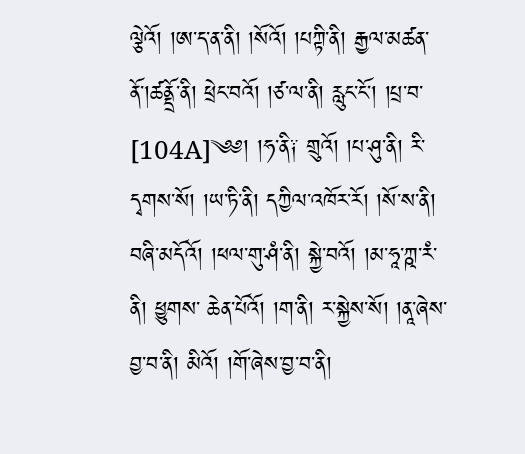ལྕེའོ། །ཨ་ད་ན་ནི། །སོའོ། །པཀྟི་ནི། རྒྱལ་མཚན་ནོ་།ཚནྡྲོ་ནི། ཕྲེང་བའོ། །ཙ་ལ་ནི། རླུང་ངོ། །པྲ་བ་ [104A]༄༅། །ཧ་ནི༑ གྲུའོ། །པ་ཤུ་ནི། རི་དྭགས་སོ། །ཡ་ཏི་ནི། དཀྱིལ་འཁོར་རོ། །སོ་ས་ནི། བཞི་མདོའོ། །ཕལ་གུ་ཤཾ་ནི། སྐྱེ་བའོ། །མ་ཧཱ་ཀྵ་རཾ་ནི། ཕྱུགས་ ཆེན་པོའོ། །ག་ནི། ར་སྐྱེས་སོ། །ནཱ་ཞེས་བྱ་བ་ནི། མིའོ། །གོ་ཞེས་བྱ་བ་ནི།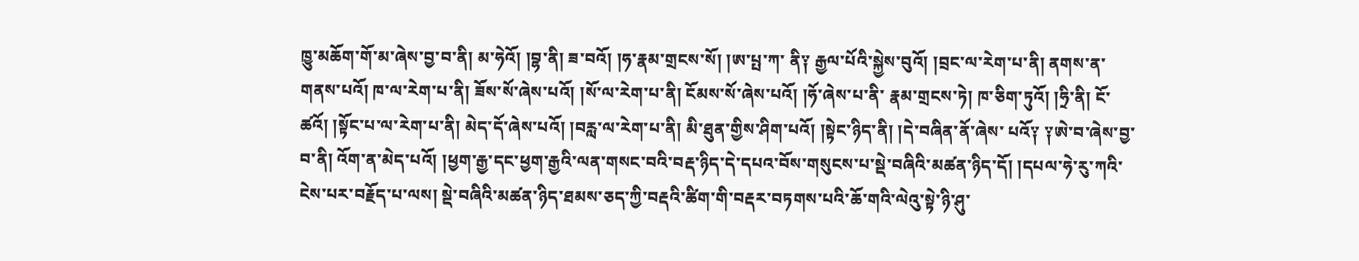ཁྱུ་མཆོག་གོ་མ་ཞེས་བྱ་བ་ནི། མ་ཧེའོ། །བྷ་ནི། ཟ་བའོ། །ཧ་རྣམ་གྲངས་སོ། །ཨ་པྤ་ཀ་ ནི༑ རྒྱལ་པོའི་སྐྱེས་བུའོ། །བྲང་ལ་རེག་པ་ནི། ནགས་ན་གནས་པའོ། ཁ་ལ་རེག་པ་ནི། ཟོས་སོ་ཞེས་པའོ། །སོ་ལ་རེག་པ་ནི། ངོམས་སོ་ཞེས་པའོ། །ཧོ་ཞེས་པ་ནི་ རྣམ་གྲངས་ཏེ། ཁ་ཅིག་ཏུའོ། །ཧྲི་ནི། ངོ་ཚའོ། །སྟོང་པ་ལ་རེག་པ་ནི། མེད་དོ་ཞེས་པའོ། །བརླ་ལ་རེག་པ་ནི། མི་ཐུན་གྱིས་ཤིག་པའོ། །སྟེང་ཉིད་ནི། །དེ་བཞིན་ནོ་ཞེས་ པའོ༑ ༑ཨེ་བ་ཞེས་བྱ་བ་ནི། འོག་ན་མེད་པའོ། །ཕྱག་རྒྱ་དང་ཕྱག་རྒྱའི་ལན་གསང་བའི་བརྡ་ཉིད་དེ་དཔའ་བོས་གསུངས་པ་སྡེ་བཞིའི་མཚན་ཉིད་དོ། །དཔལ་ཧེ་རུ་ཀའི་ ངེས་པར་བརྗོད་པ་ལས། སྡེ་བཞིའི་མཚན་ཉིད་ཐམས་ཅད་ཀྱི་བརྡའི་ཚིག་གི་བརྡར་བཏགས་པའི་ཆོ་གའི་ལེའུ་སྟེ་ཉི་ཤུ་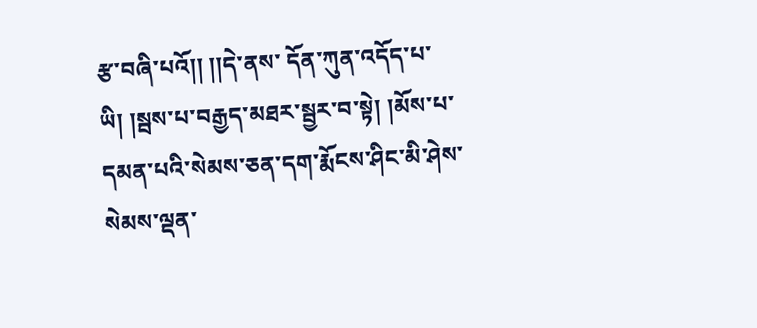རྩ་བཞི་པའོ།། །།དེ་ནས་ དོན་ཀུན་འདོད་པ་ཡི། །སྦས་པ་བརྒྱད་མཐར་སྦྱར་བ་སྟེ། །མོས་པ་དམན་པའི་སེམས་ཅན་དག་རྨོངས་ཤིང་མི་ཤེས་སེམས་ལྡན་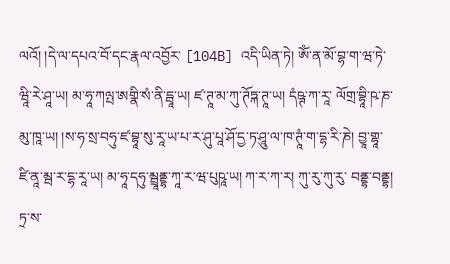ལའོ། །དེ་ལ་དཔའ་བོ་དང་རྣལ་འབྱོར་ [104B] འདི་ཡིན་ཏེ། ཨོཾ་ན་མོ་བྷ་ག་ཝ་ཏེ་ཝཱི་རེ་ཤཱ་ཡ། མ་ཧཱ་ཀལྤ་ཨགྣི་སཾ་ནི་དྦཱ་ཡ། ཛ་ཊཱ་མ་ཀུ་ཊོཏྐ་ཊཱ་ཡ། དཾཥྚ་ཀ་རཱ་ ལོགྲ་བྷཱི་ཥ་ཎ་མུ་ཁཱ་ཡ། །ས་ཧ་སྲ་བཧུ་ཛ་བྷཱ་སུ་རཱ་ཡ་པ་ར་ཤུ་པཱ་ཤོ་དྱ་ཏ་ཤཱུ་ལ་ཁ་ཊཱཾ་ག་དྷ་རི་ཎེ། བྱཱ་གྷཱ་ཛི་ནཱ་མྦ་ར་དྷ་རཱ་ཡ། མ་ཧཱ་དཧུ་མྦྲཱནྡྷ་ཀཱ་ར་ཝ་པུཥཱ་ཡ། ཀ་ར་ཀ་ར། ཀུ་རུ་ཀུ་རུ་ བནྡྷ་བནྡྷ། ཏྲ་ས་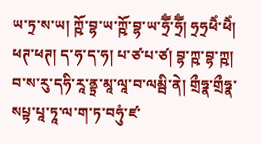ཡ་ཏྲ་ས་ཡ། ཀྵོ་བྷ་ཡ་ཀྵོ་བྷ་ཡ་ཧྲཽཾ་ཧྲཽཾ། ཧྲཧྲཕཻཾ་ཕཻཾ། ཕཊ་ཕཊ། ད་ཧ་ད་ཧ། པ་ཙ་པ་ཙ། བྷ་ཀྵ་བྷ་ཀྵ། བ་ས་རུ་དཧི་རཱ་ནྟྲ་མཱ་ལཱ་བ་ལམྦི་ནེ། གྲྀཧྣ་གྲྀཧྣ་ སཔྟ་པཱ་ཏཱ་ལ་ག་ཏ་བཧུཾ་ཛ་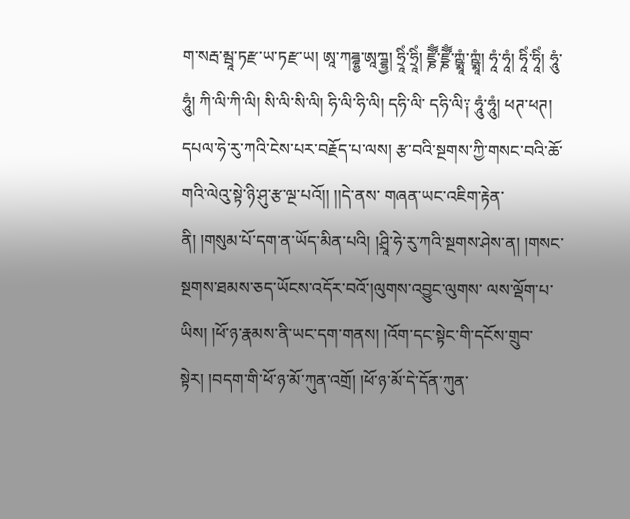ག་སརྦ་མྦཱ་ཏརྫ་ཡ་ཏརྫ་ཡ། ཨཱ་ཀཌྜྷྱ་ཨཱཀྜྷྱ། ཧྲཱིཾ་ཧྲཱིཾ། ཛྞཽཾ་ཛྞཽཾ་ཀྵྨཱཾ་ཀྵྨཱཾ། ཧཱཾ་ཧཱཾ། ཧཱིཾ་ཧཱིཾ། ཧཱུཾ་ཧཱུཾ། ཀི་ལི་ཀི་ལི། སི་ལི་སི་ལི། ཧི་ལི་ཧི་ལི། དཧི་ལི་ དཧི་ལི༑ ཧཱུཾ་ཧཱུཾ། ཕཊ་ཕཊ། དཔལ་ཧེ་རུ་ཀའི་ངེས་པར་བརྗོད་པ་ལས། རྩ་བའི་སྔགས་ཀྱི་གསང་བའི་ཆོ་གའི་ལེའུ་སྟེ་ཉི་ཤུ་རྩ་ལྔ་པའོ།། །།དེ་ནས་ གཞན་ཡང་འཇིག་རྟེན་ནི། །གསུམ་པོ་དག་ན་ཡོད་མིན་པའི། །ཤྲཱི་ཧེ་རུ་ཀའི་སྔགས་ཤེས་ན། །གསང་སྔགས་ཐམས་ཅད་ཡོངས་འདོར་བའོ་།ལུགས་འབྱུང་ལུགས་ ལས་ལྡོག་པ་ཡིས། །ཕོ་ཉ་རྣམས་ནི་ཡང་དག་གནས། །འོག་དང་སྟེང་གི་དངོས་གྲུབ་སྟེར། །བདག་གི་ཕོ་ཉ་མོ་ཀུན་འགྲོ། །ཕོ་ཉ་མོ་དེ་དོན་ཀུན་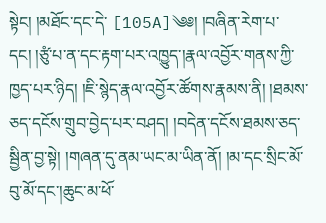སྟེང། །མཐོང་དང་དེ་ [105A]༄༅། །བཞིན་རེག་པ་དང། །ཙུཾ་པ་ན་དང་རྟག་པར་འཁྱུད་།རྣལ་འབྱོར་གནས་ཀྱི་ཁྱད་པར་ཉིད། །ཇི་སྙེད་རྣལ་འབྱོར་ཚོགས་རྣམས་ནི། །ཐམས་ ཅད་དངོས་གྲུབ་བྱེད་པར་བཤད། །བདེན་དངོས་ཐམས་ཅད་སྦྱིན་བྱ་སྟེ། །གཞན་དུ་ནམ་ཡང་མ་ཡིན་ནོ། །མ་དང་སྲིང་མོ་བུ་མོ་དང་།ཆུང་མ་ཕོ་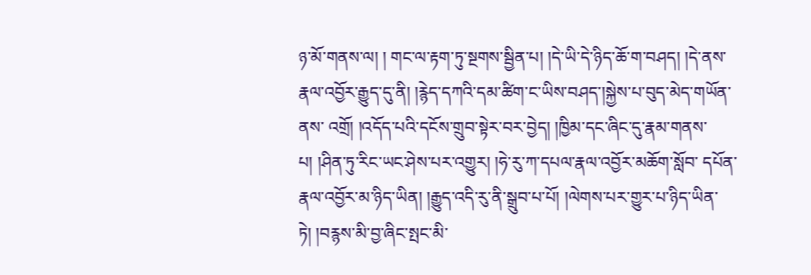ཉ་མོ་གནས་ལ། ། གང་ལ་རྟག་ཏུ་སྔགས་སྦྱིན་པ། །དེ་ཡི་དེ་ཉིད་ཆོ་ག་བཤད། །དེ་ནས་རྣལ་འབྱོར་རྒྱུད་དུ་ནི། །རྙེད་དཀའི་དམ་ཚིག་ང་ཡིས་བཤད་།སྐྱེས་པ་བུད་མེད་གཡོན་ནས་ འགྲོ། །འདོད་པའི་དངོས་གྲུབ་སྟེར་བར་བྱེད། །ཁྱིམ་དང་ཞིང་དུ་རྣམ་གནས་པ། །ཤིན་ཏུ་རིང་ཡང་ཤེས་པར་འགྱུར། །ཧེ་རུ་ཀ་དཔལ་རྣལ་འབྱོར་མཆོག་སློབ་ དཔོན་རྣལ་འབྱོར་མ་ཉིད་ཡིན། །རྒྱུད་འདི་རུ་ནི་སྒྲུབ་པ་པོ། །ལེགས་པར་གྱུར་པ་ཉིད་ཡིན་ཏེ། །བརྙས་མི་བྱ་ཞིང་སྤང་མི་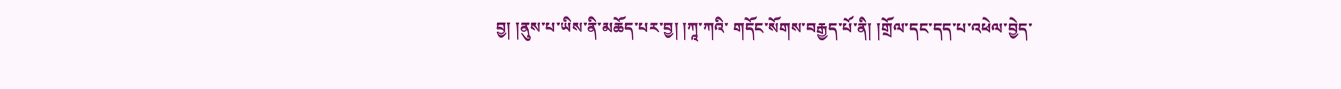བྱ། །ནུས་པ་ཡིས་ནི་མཆོད་པར་བྱ། །ཀཱ་ཀའི་ གདོང་སོགས་བརྒྱད་པོ་ནི། །གྲོལ་དང་དད་པ་འཕེལ་བྱེད་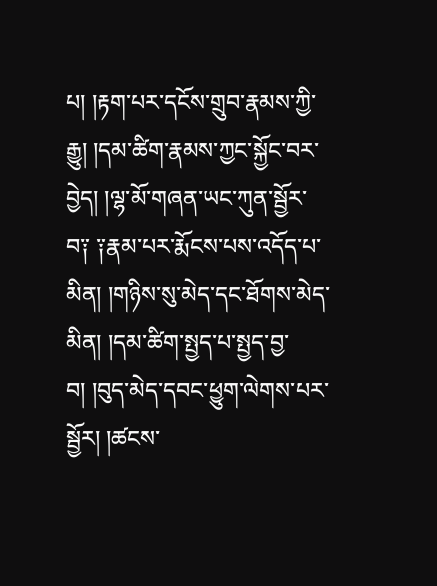པ། །རྟག་པར་དངོས་གྲུབ་རྣམས་ཀྱི་རྒྱུ། །དམ་ཚིག་རྣམས་ཀྱང་སྐྱོང་བར་བྱེད། །ལྷ་མོ་གཞན་ཡང་ཀུན་སྦྱོར་ བ༑ ༑རྣམ་པར་རྨོངས་པས་འདོད་པ་མིན། །གཉིས་སུ་མེད་དང་ཐོགས་མེད་མིན། །དམ་ཚིག་སྤྱད་པ་སྤྱད་བྱ་བ། །བུད་མེད་དབང་ཕྱུག་ལེགས་པར་སྦྱོར། །ཚངས་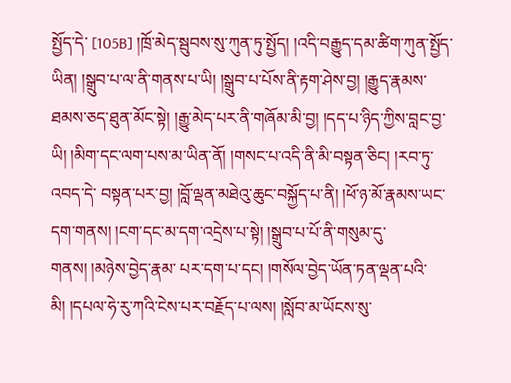སྤྱོད་དེ་ [105B] །ཁྲོ་མེད་སྦུབས་སུ་ཀུན་ཏུ་སྤྱོད། །འདི་བརྒྱུད་དམ་ཚིག་ཀུན་སྤྱོད་ཡིན། །སྒྲུབ་པ་ལ་ནི་གནས་པ་ཡི། །སྒྲུབ་པ་པོས་ནི་རྟག་ཤེས་བྱ། །རྒྱུད་རྣམས་ ཐམས་ཅད་ཐུན་མོང་སྟེ། །རྒྱུ་མེད་པར་ནི་གཞོམ་མི་བྱ། །དད་པ་ཉིད་ཀྱིས་བླང་བྱ་ཡི། །མིག་དང་ལག་པས་མ་ཡིན་ནོ། །གསང་པ་འདི་ནི་མི་བསྟན་ཅིང། །རབ་ཏུ་འབད་དེ་ བསྟན་པར་བྱ། །བློ་ལྡན་མཐེའུ་ཆུང་བསྐྱོད་པ་ནི། །ཕོ་ཉ་མོ་རྣམས་ཡང་དག་གནས། །ངག་དང་མ་དག་འདྲེས་པ་སྟེ། །སྒྲུབ་པ་པོ་ནི་གསུམ་དུ་གནས། །མཉེས་བྱེད་རྣམ་ པར་དག་པ་དང། །གསོལ་བྱེད་ཡོན་ཏན་ལྡན་པའི་མི། །དཔལ་ཧེ་རུ་ཀའི་ངེས་པར་བརྗོད་པ་ལས། །སློབ་མ་ཡོངས་སུ་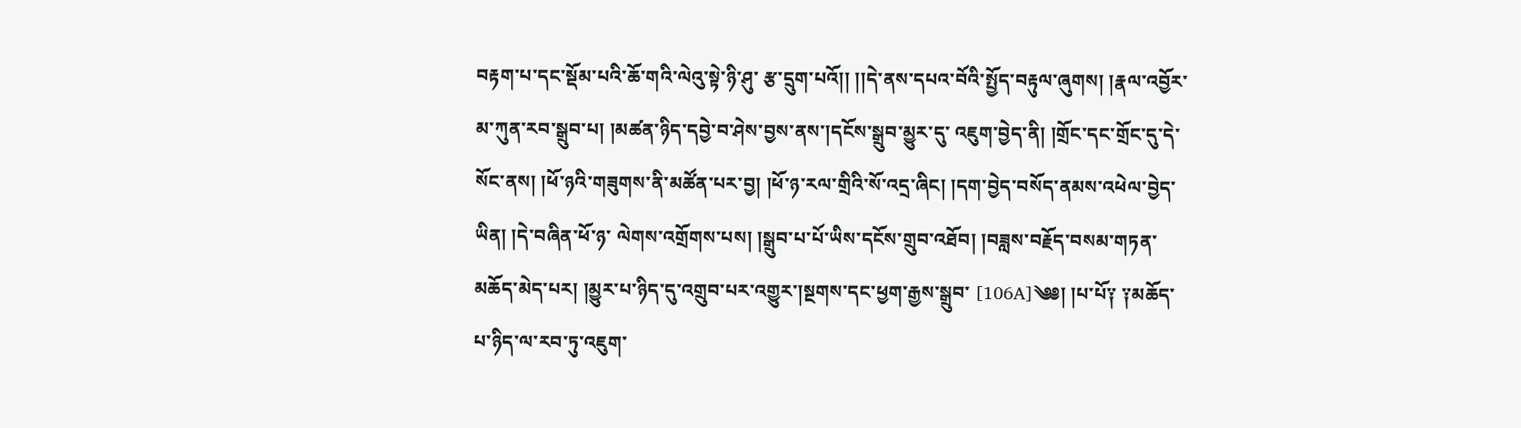བརྟག་པ་དང་སྡོམ་པའི་ཆོ་གའི་ལེའུ་སྟེ་ཉི་ཤུ་ རྩ་དྲུག་པའོ།། །།དེ་ནས་དཔའ་བོའི་སྤྱོད་བརྟུལ་ཞུགས། །རྣལ་འབྱོར་མ་ཀུན་རབ་སྒྲུབ་པ། །མཚན་ཉིད་དབྱེ་བ་ཤེས་བྱས་ནས་།དངོས་སྒྲུབ་མྱུར་དུ་ འཇུག་བྱེད་ནི། །གྲོང་དང་གྲོང་དུ་དེ་སོང་ནས། །ཕོ་ཉའི་གཟུགས་ནི་མཚོན་པར་བྱ། །ཕོ་ཉ་རལ་གྲིའི་སོ་འདྲ་ཞིང། །དག་བྱེད་བསོད་ནམས་འཕེལ་བྱེད་ཡིན། །དེ་བཞིན་ཕོ་ཉ་ ལེགས་འགྲོགས་པས། །སྒྲུབ་པ་པོ་ཡིས་དངོས་གྲུབ་འཐོབ། །བཟླས་བརྗོད་བསམ་གཏན་མཆོད་མེད་པར། །མྱུར་པ་ཉིད་དུ་འགྲུབ་པར་འགྱུར་།སྔགས་དང་ཕྱག་རྒྱས་སྒྲུབ་ [106A]༄༅། །པ་པོ༑ ༑མཆོད་པ་ཉིད་ལ་རབ་ཏུ་འཇུག་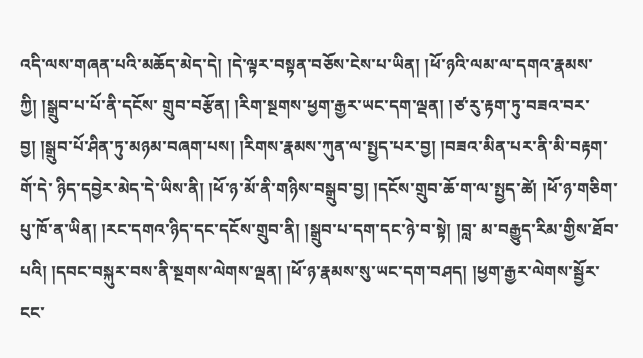འདི་ལས་གཞན་པའི་མཆོད་མེད་དེ། །དེ་ལྟར་བསྟན་བཅོས་ངེས་པ་ཡིན། །ཕོ་ཉའི་ལམ་ལ་དགའ་རྣམས་ཀྱི། །སྒྲུབ་པ་པོ་ནི་དངོས་ གྲུབ་བརྩོན། །རིག་སྔགས་ཕྱག་རྒྱར་ཡང་དག་ལྡན། །ཙ་རུ་རྟག་ཏུ་བཟའ་བར་བྱ། །སྒྲུབ་པོ་ཤིན་ཏུ་མཉམ་བཞག་པས། །རིགས་རྣམས་ཀུན་ལ་སྤྱད་པར་བྱ། །བཟའ་མིན་པར་ནི་མི་བརྟག་གོ་དེ་ ཉིད་དབྱེར་མེད་དེ་ཡིས་ནི། །ཕོ་ཉ་མོ་ནི་གཉིས་བསྒྲུབ་བྱ། །དངོས་གྲུབ་ཆོ་ག་ལ་སྤྱད་ཚེ། །ཕོ་ཉ་གཅིག་པུ་ཁོ་ན་ཡིན། །རང་དགའ་ཉིད་དང་དངོས་གྲུབ་ནི། །སྒྲུབ་པ་དག་དང་ཉེ་བ་སྟེ། །བླ་ མ་བརྒྱུད་རིམ་གྱིས་ཐོབ་པའི། །དབང་བསྐུར་བས་ནི་སྔགས་ལེགས་ལྡན། །ཕོ་ཉ་རྣམས་སུ་ཡང་དག་བཤད། །ཕྱག་རྒྱར་ལེགས་སྦྱོར་ངང་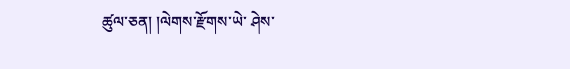ཚུལ་ཅན། །ལེགས་རྫོགས་ཡེ་ ཤེས་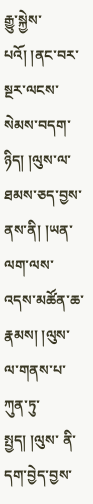རྒྱུ་སྐྱེས་པའོ། །ནང་བར་སྔར་ལངས་སེམས་བདག་ཉིད། །ལུས་ལ་ཐམས་ཅད་བྱས་ནས་ནི། །ཡན་ལག་ལས་འདས་མཚོན་ཆ་རྣམས། །ལུས་ལ་གནས་པ་ཀུན་ཏུ་སྤྱད། །ལུས་ ནི་དག་བྱེད་བྱས་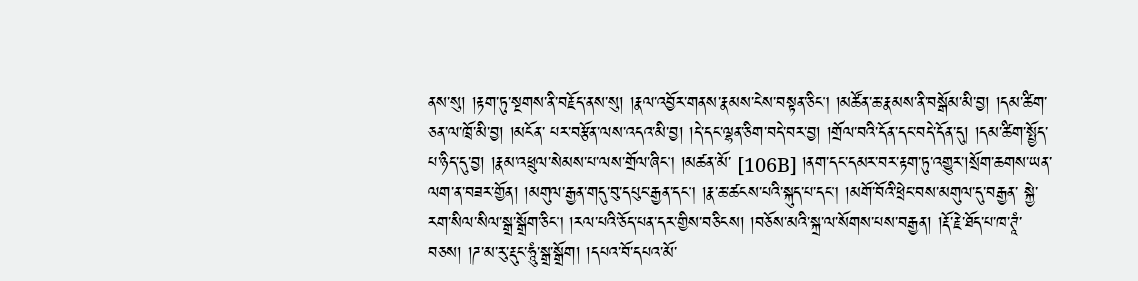ནས་སུ། །རྟག་ཏུ་སྔགས་ནི་བརྗོད་ནས་སུ། །རྣལ་འབྱོར་གནས་རྣམས་ངེས་བསྟན་ཅིང། །མཚོན་ཆ་རྣམས་ནི་བསྒོམ་མི་བྱ། །དམ་ཚིག་ཅན་ལ་ཁྲོ་མི་བྱ། །མངོན་ པར་བརྩོན་ལས་འདའ་མི་བྱ། །དེ་དང་ལྷན་ཅིག་བདེ་བར་བྱ། །གྲོལ་བའི་དོན་དང་བདེ་དོན་དུ། །དམ་ཚིག་སྤྱོད་པ་ཉིད་དུ་བྱ། །རྣམ་འཕྲུལ་སེམས་པ་ལས་གྲོལ་ཞིང། །མཚན་མོ་ [106B] །ནག་དང་དམར་བར་རྟག་ཏུ་འགྱུར་།སྲོག་ཆགས་ཡན་ལག་ན་བཟར་གྱོན། །མགུལ་རྒྱན་གདུ་བུ་དཔུང་རྒྱན་དང། །རྣ་ཆ་ཚངས་པའི་སྐུད་པ་དང། །མགོ་བོའི་ཕྲེང་བས་མགུལ་དུ་བརྒྱན་ སྐྱེ་རག་སིལ་སིལ་སྒྲ་སྒྲོག་ཅིང། །རལ་པའི་ཅོད་པན་དར་གྱིས་བཅིངས། །བཅོས་མའི་སྐྲ་ལ་སོགས་པས་བརྒྱན། །རྡོ་རྗེ་ཐོད་པ་ཁ་ཊཱཾ་བཅས། །ཌ་མ་རུ་རྡུང་ཧཱུཾ་སྒྲ་སྒྲོག། །དཔའ་བོ་དཔའ་མོ་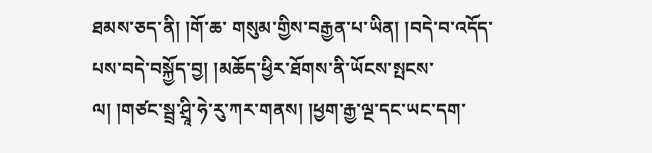ཐམས་ཅད་ནི། །གོ་ཆ་ གསུམ་གྱིས་བརྒྱན་པ་ཡིན། །བདེ་བ་འདོད་པས་བདེ་བསྐྱོད་བྱ། །མཆོད་ཕྱིར་ཐོགས་ནི་ཡོངས་སྤངས་ལ། །གཙང་སྦྲ་ཤྲཱི་ཧེ་རུ་ཀར་གནས། །ཕྱག་རྒྱ་ལྔ་དང་ཡང་དག་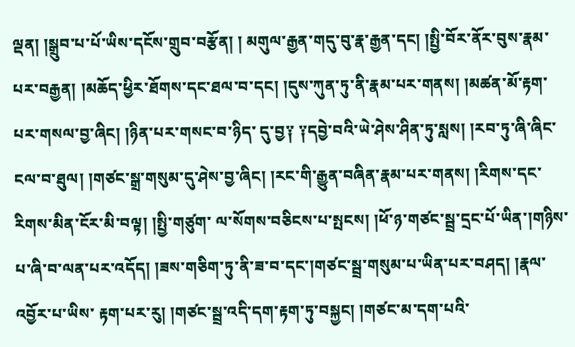ལྡན། །སྒྲུབ་པ་པོ་ཡིས་དངོས་གྲུབ་བརྩོན། ། མགུལ་རྒྱན་གདུ་བུ་རྣ་རྒྱན་དང། །སྤྱི་བོར་ནོར་བུས་རྣམ་པར་བརྒྱན། །མཆོད་ཕྱིར་ཐོགས་དང་ཐལ་བ་དང། །དུས་ཀུན་ཏུ་ནི་རྣམ་པར་གནས། །མཚན་མོ་རྟག་པར་གསལ་བྱ་ཞིང། །ཉིན་པར་གསང་བ་ཉིད་ དུ་བྱ༑ ༑དབྱེ་བའི་ཡེ་ཤེས་ཤིན་ཏུ་སླས། །རབ་ཏུ་ཞི་ཞིང་ངལ་བ་ཐུལ། །གཙང་སྒྲ་གསུམ་དུ་ཤེས་བྱ་ཞིང། །རང་གི་རྒྱུན་བཞིན་རྣམ་པར་གནས། །རིགས་དང་རིགས་མིན་ངོར་མི་བལྟ། །སྤྱི་གཙུག་ ལ་སོགས་བཅིངས་པ་སྤངས། །ཕོ་ཉ་གཙང་སྦྲ་དྲང་པོ་ཡིན་།གཉིས་པ་ཞི་བ་ལན་པར་འདོད། །ཟས་གཅིག་ཏུ་ནི་ཟ་བ་དང་།གཙང་སྦྲ་གསུམ་པ་ཡིན་པར་བཤད། །རྣལ་འབྱོར་པ་ཡིས་ རྟག་པར་རུ། །གཙང་སྦྲ་འདི་དག་རྟག་ཏུ་བསྐྱང། །གཙང་མ་དག་པའི་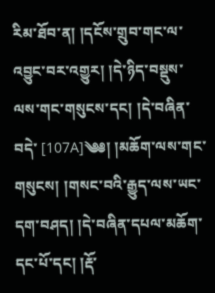རིམ་ཐོབ་ན། །དངོས་གྲུབ་གང་ལ་འབྱུང་བར་འགྱུར། །དེ་ཉིད་བསྡུས་ལས་གང་གསུངས་དང། །དེ་བཞིན་བདེ་ [107A]༄༅། །མཆོག་ལས་གང་གསུངས། །གསང་བའི་རྒྱུད་ལས་ཡང་དག་བཤད། །དེ་བཞིན་དཔལ་མཆོག་དང་པོ་དང། །རྡོ་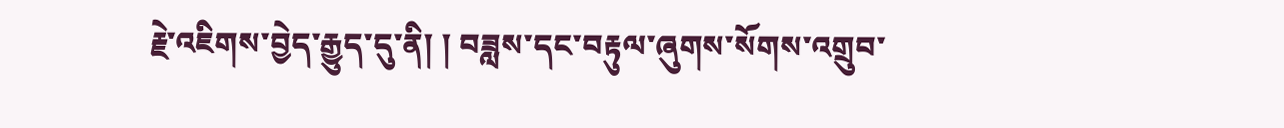རྗེ་འཇིགས་བྱེད་རྒྱུད་དུ་ནི། ། བཟླས་དང་བརྟུལ་ཞུགས་སོགས་འགྲུབ་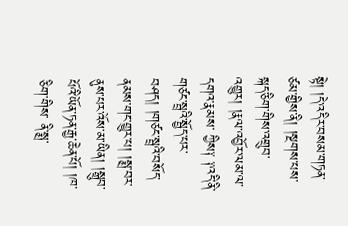སྟེ། །དེ་འདིར་བསམ་གཏན་ཙམ་གྱིས་ནི། །སྔགས་པས་སྐད་ཅིག་གིས་འགྲུབ་འགྱུར། །རྣལ་འབྱོར་ལམ་ལ་དགའ་རྣམས་ ཀྱིས༑ ༑འདི་ནི་གཙང་སྦྲའི་སྦྱོད་པར་བཤད། །གཙང་སྦྲའི་བསོད་ནམས་གང་གྱུར་པ། །སྨྲ་བར་ནུས་པར་འོས་མ་ཡིན། །སྒྲུབ་པོའི་ཡོན་ཏན་རྒྱ་ཆེན་པོ། །ཁ་ཅིག་གིས་ ནི་སྨྲ་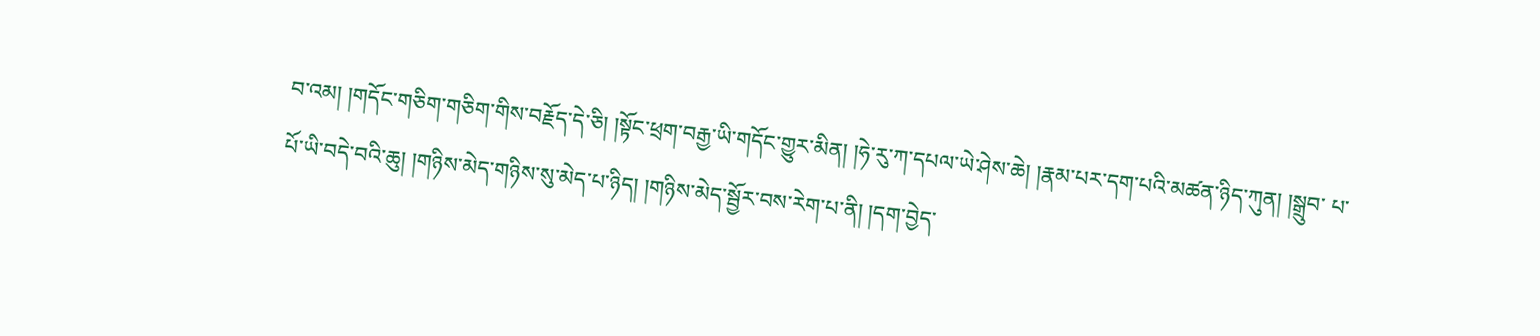བ་འམ། །གདོང་གཅིག་གཅིག་གིས་བརྗོད་དེ་ཅི། །སྟོང་ཕྲག་བརྒྱ་ཡི་གདོང་གྱུར་མིན། །ཧེ་རུ་ཀ་དཔལ་ཡེ་ཤེས་ཆེ། །རྣམ་པར་དག་པའི་མཚན་ཉིད་ཀུན། །སྒྲུབ་ པ་པོ་ཡི་བདེ་བའི་ཆུ། །གཉིས་མེད་གཉིས་སུ་མེད་པ་ཉིད། །གཉིས་མེད་སྦྱོར་བས་རེག་པ་ནི། །དག་བྱེད་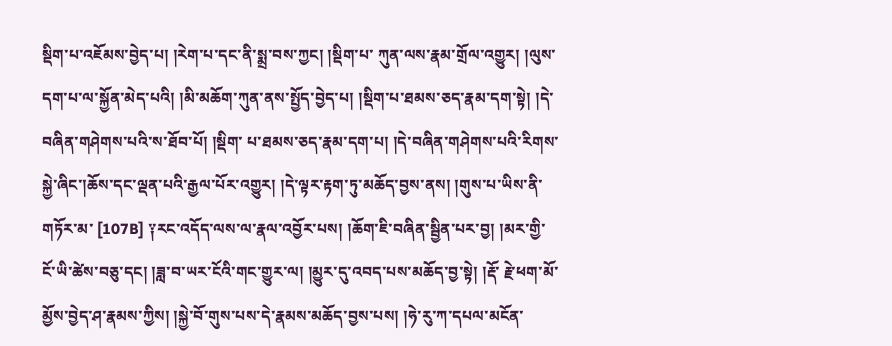སྡིག་པ་འཇོམས་བྱེད་པ། །རེག་པ་དང་ནི་སྨྲ་བས་ཀྱང། །སྡིག་པ་ ཀུན་ལས་རྣམ་གྲོལ་འགྱུར། །ལུས་དག་པ་ལ་སྐྱོན་མེད་པའི། །མི་མཆོག་ཀུན་ནས་སྤྱོད་བྱེད་པ། །སྡིག་པ་ཐམས་ཅད་རྣམ་དག་སྟེ། །དེ་བཞིན་གཤེགས་པའི་ས་ཐོབ་པོ། །སྡིག་ པ་ཐམས་ཅད་རྣམ་དག་པ། །དེ་བཞིན་གཤེགས་པའི་རིགས་སྐྱེ་ཞིང་།ཆོས་དང་ལྡན་པའི་རྒྱལ་པོར་འགྱུར། །དེ་ལྟར་རྟག་ཏུ་མཆོད་བྱས་ནས། །གུས་པ་ཡིས་ནི་གཏོར་མ་ [107B] ༑རང་འདོད་ལས་ལ་རྣལ་འབྱོར་པས། །ཆོག་ཇི་བཞིན་སྦྱིན་པར་བྱ། །མར་གྱི་ངོ་ཡི་ཚེས་བཅུ་དང། །ཟླ་བ་ཡར་ངོའི་གང་གྱུར་ལ། །མྱུར་དུ་འབད་པས་མཆོད་བྱ་སྟེ། །རྡོ་ རྗེ་ཕག་མོ་མྱོས་བྱེད་ཤ་རྣམས་ཀྱིས། །སྐྱེ་བོ་གུས་པས་དེ་རྣམས་མཆོད་བྱས་པས། །ཧེ་རུ་ཀ་དཔལ་མངོན་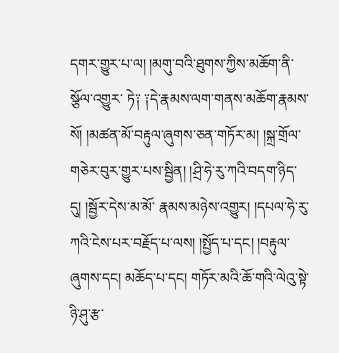དགར་གྱུར་པ་ལ། །མགུ་བའི་ཐུགས་ཀྱིས་མཆོག་ནི་སྩོལ་འགྱུར་ ཏེ༑ ༑དེ་རྣམས་ལག་གནས་མཆོག་རྣམས་སོ། །མཚན་མོ་བརྟུལ་ཞུགས་ཅན་གཏོར་མ། །སྐྲ་གྲོལ་གཅེར་བུར་གྱུར་པས་སྦྱིན། །ཤྲི་ཧེ་རུ་ཀའི་བདག་ཉིད་དུ། །སྦྱོར་དེས་མ་མོ་ རྣམས་མཉེས་འགྱུར། །དཔལ་ཧེ་རུ་ཀའི་ངེས་པར་བརྗོད་པ་ལས། །སྤྱོད་པ་དང། །བརྟུལ་ཞུགས་དང། མཆོད་པ་དང། གཏོར་མའི་ཆོ་གའི་ལེའུ་སྟེ་ཉི་ཤུ་རྩ་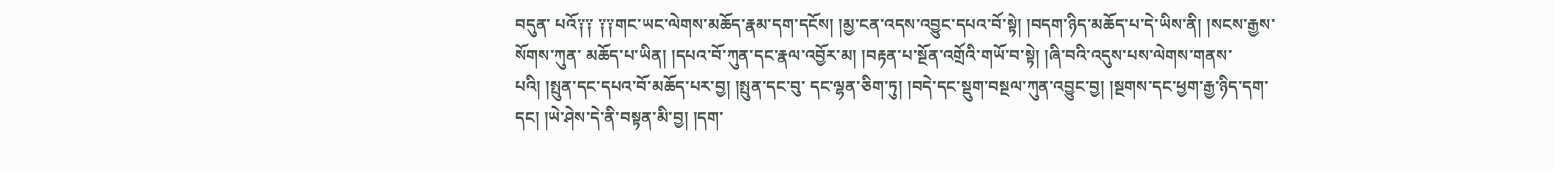བདུན་ པའོ༑༑ ༑༑གང་ཡང་ལེགས་མཆོད་རྣམ་དག་དངོས། །མྱ་ངན་འདས་འབྱུང་དཔའ་བོ་སྟེ། །བདག་ཉིད་མཆོད་པ་དེ་ཡིས་ནི། །སངས་རྒྱས་སོགས་ཀུན་ མཆོད་པ་ཡིན། །དཔའ་བོ་ཀུན་དང་རྣལ་འབྱོར་མ། །བརྟན་པ་སྔོན་འགྲོའི་གཡོ་བ་སྟེ། །ཞི་བའི་འདུས་པས་ལེགས་གནས་པའི། །སྤུན་དང་དཔའ་བོ་མཆོད་པར་བྱ། །སྤུན་དང་བུ་ དང་ལྷན་ཅིག་ཏུ། །བདེ་དང་སྡུག་བསྔལ་ཀུན་འབྱུང་བྱ། །སྔགས་དང་ཕྱག་རྒྱ་ཉིད་དག་དང། །ཡེ་ཤེས་དེ་ནི་བསྟན་མི་བྱ། །དག་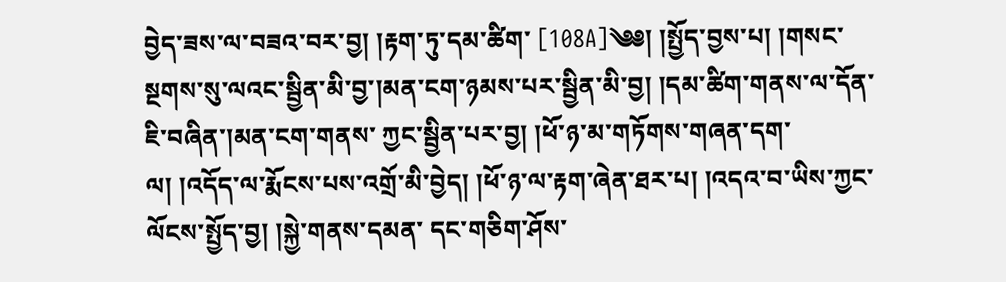བྱེད་ཟས་ལ་བཟའ་བར་བྱ། །རྟག་ཏུ་དམ་ཚིག་ [108A]༄༅། །སྤྱོད་བྱས་པ། །གསང་སྔགས་སུ་ལའང་སྦྱིན་མི་བྱ་།མན་ངག་ཉམས་པར་སྦྱིན་མི་བྱ། །དམ་ཚིག་གནས་ལ་དོན་ཇི་བཞིན་།མན་ངག་གནས་ ཀྱང་སྦྱིན་པར་བྱ། །ཕོ་ཉ་མ་གཏོགས་གཞན་དག་ལ། །འདོད་ལ་རྨོངས་པས་འགྲོ་མི་བྱེད། །ཕོ་ཉ་ལ་རྟག་ཞེན་ཐར་པ། །འདའ་བ་ཡིས་ཀྱང་ལོངས་སྤྱོད་བྱ། །སྐྱེ་གནས་དམན་ དང་གཅིག་ཤོས་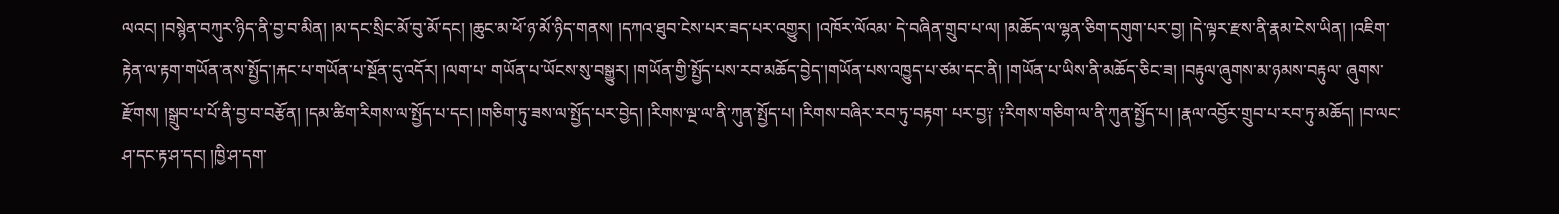ལའང། །བསྙེན་བཀུར་ཉིད་ནི་བྱ་བ་མིན། །མ་དང་སྲིང་མོ་བུ་མོ་དང། །ཆུང་མ་ཕོ་ཉ་མོ་ཉིད་གནས། །དཀའ་ཐུབ་ངེས་པར་ཟད་པར་འགྱུར། །འཁོར་ལོའམ་ དེ་བཞིན་གྲུབ་པ་ལ། །མཆོད་ལ་ལྷན་ཅིག་དགུག་པར་བྱ། །དེ་ལྟར་རྫས་ནི་རྣམ་ངེས་ཡིན། །འཇིག་རྟེན་ལ་རྟག་གཡོན་ནས་སྤྱོད་།རྐང་པ་གཡོན་པ་སྔོན་དུ་འདོར། །ལག་པ་ གཡོན་པ་ཡོངས་སུ་བསྒྱུར། །གཡོན་གྱི་སྤྱོད་པས་རབ་མཆོད་བྱེད་།གཡོན་པས་འཁྱུད་པ་ཙམ་དང་ནི། །གཡོན་པ་ཡིས་ནི་མཆོད་ཅིང་ཟ། །བརྟུལ་ཞུགས་མ་ཉམས་བརྟུལ་ ཞུགས་རྫོགས། །སྒྲུབ་པ་པོ་ནི་བྱ་བ་བརྩོན། །དམ་ཚིག་རིགས་ལ་སྤྱོད་པ་དང། །གཅིག་ཏུ་ཟས་ལ་སྤྱོད་པར་བྱེད། །རིགས་ལྔ་ལ་ནི་ཀུན་སྤྱོད་པ། །རིགས་བཞིར་རབ་ཏུ་བརྟག་ པར་བྱ༑ ༑རིགས་གཅིག་ལ་ནི་ཀུན་སྤྱོད་པ། །རྣལ་འབྱོར་གྲུབ་པ་རབ་ཏུ་མཆོད། །བ་ལང་ཤ་དང་རྟ་ཤ་དང། །ཁྱི་ཤ་དག་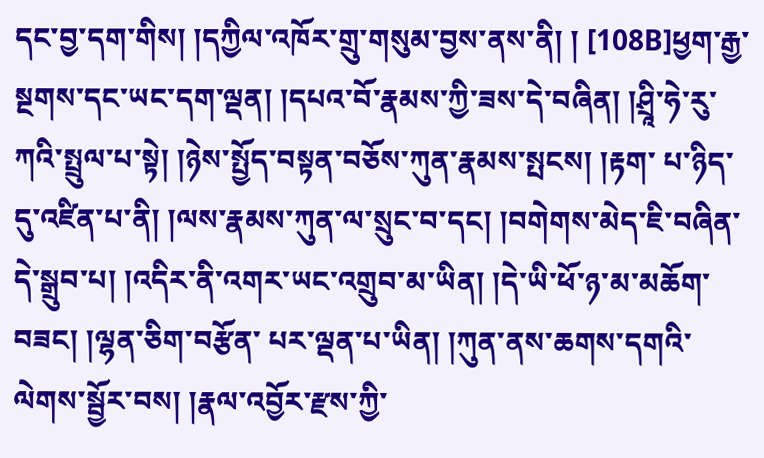དང་བྱ་དག་གིས། །དཀྱིལ་འཁོར་གྲུ་གསུམ་བྱས་ནས་ནི། ། [108B]ཕྱག་རྒྱ་སྔགས་དང་ཡང་དག་ལྡན། །དཔའ་བོ་རྣམས་ཀྱི་ཟས་དེ་བཞིན། །ཤྲཱི་ཧེ་རུ་ཀའི་སྤྲུལ་པ་སྟེ། །ཉེས་སྤྱོད་བསྟན་བཅོས་ཀུན་རྣམས་སྤངས། །རྟག་ པ་ཉིད་དུ་འཛིན་པ་ནི། །ལས་རྣམས་ཀུན་ལ་སྲུང་བ་དང། །བགེགས་མེད་ཇི་བཞིན་དེ་སྒྲུབ་པ། །འདིར་ནི་འགར་ཡང་འགྲུབ་མ་ཡིན། །དེ་ཡི་ཕོ་ཉ་མ་མཆོག་བཟང། །ལྷན་ཅིག་བརྩོན་ པར་ལྡན་པ་ཡིན། །ཀུན་ནས་ཆགས་དགའི་ལེགས་སྦྱོར་བས། །རྣལ་འབྱོར་རྫས་ཀྱི་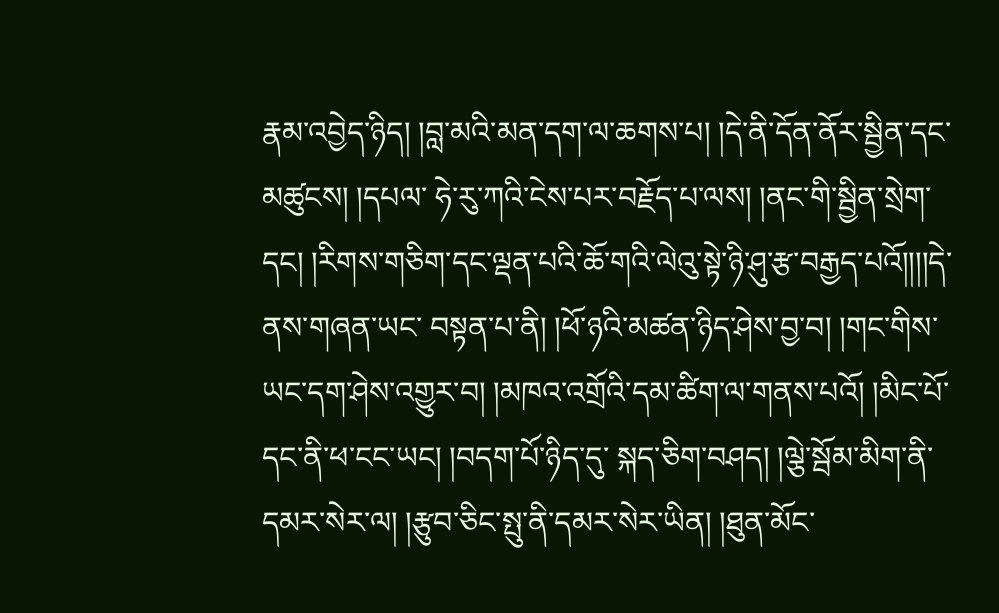རྣམ་འབྱེད་ཉིད། །བླ་མའི་མན་དག་ལ་ཆགས་པ། །དེ་ནི་དོན་ནོར་སྦྱིན་དང་མཚུངས། །དཔལ་ ཧེ་རུ་ཀའི་ངེས་པར་བརྗོད་པ་ལས། །ནང་གི་སྦྱིན་སྲེག་དང། །རིགས་གཅིག་དང་ལྡན་པའི་ཆོ་གའི་ལེའུ་སྟེ་ཉི་ཤུ་རྩ་བརྒྱད་པའོ།།།།དེ་ནས་གཞན་ཡང་ བསྟན་པ་ནི། །ཕོ་ཉའི་མཚན་ཉིད་ཤེས་བྱ་བ། །གང་གིས་ཡང་དག་ཤེས་འགྱུར་བ། །མཁའ་འགྲོའི་དམ་ཚིག་ལ་གནས་པའོ། །མིང་པོ་དང་ནི་ཕ་ངང་ཡང། །བདག་པོ་ཉིད་དུ་ སྐད་ཅིག་བཤད། །ལྕེ་སྦོམ་མིག་ནི་དམར་སེར་ལ། །རྩུབ་ཅིང་སྤུ་ནི་དམར་སེར་ཡིན། །ཐུན་མོང་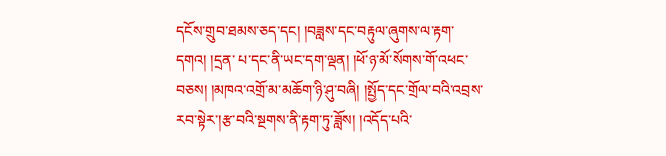དངོས་གྲུབ་ཐམས་ཅད་དང། །བཟླས་དང་བརྟུལ་ཞུགས་ལ་རྟག་དགའ། །དྲན་ པ་དང་ནི་ཡང་དག་ལྡན། །ཕོ་ཉ་མོ་སོགས་གོ་འཕང་བཅས། །མཁའ་འགྲོ་མ་མཆོག་ཉི་ཤུ་བཞི། །སྤྱོད་དང་གྲོལ་བའི་འབྲས་རབ་སྟེར་།རྩ་བའི་སྔགས་ནི་རྟག་ཏུ་ཟློས། །འདོད་པའི་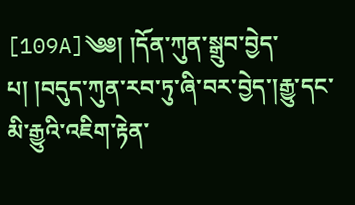[109A]༄༅། །དོན་ཀུན་སྒྲུབ་བྱེད་པ། །བདུད་ཀུན་རབ་ཏུ་ཞི་བར་བྱེད་།རྒྱུ་དང་མི་རྒྱུའི་འཇིག་རྟེན་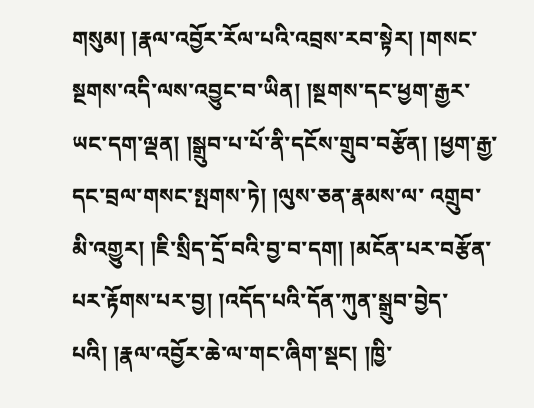གསུམ། །རྣལ་འབྱོར་རོལ་པའི་འབྲས་རབ་སྟེར། །གསང་ སྔགས་འདི་ལས་འབྱུང་བ་ཡིན། །སྔགས་དང་ཕྱག་རྒྱར་ཡང་དག་ལྡན། །སྒྲུབ་པ་པོ་ནི་དངོས་གྲུབ་བརྩོན། །ཕྱག་རྒྱ་དང་བྲལ་གསང་སྤགས་ཏེ། །ལུས་ཅན་རྣམས་ལ་ འགྲུབ་མི་འགྱུར། །ཇི་སྲིད་དྲོ་བའི་བྱ་བ་དག། །མངོན་པར་བརྩོན་པར་རྟོགས་པར་བྱ། །འདོད་པའི་དོན་ཀུན་སྒྲུབ་བྱེད་པའི། །རྣལ་འབྱོར་ཆེ་ལ་གང་ཞིག་སྡང། །ཁྱི་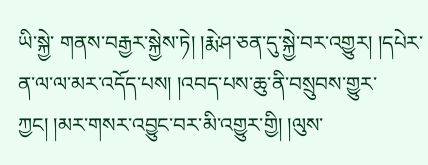ཡི་སྐྱེ་ གནས་བརྒྱར་སྐྱེས་ཏེ། །རྨེ་ཤ་ཅན་དུ་སྐྱེ་བར་འགྱུར། །དཔེར་ན་ལ་ལ་མར་འདོད་པས། །འབད་པས་ཆུ་ནི་བསྲུབས་གྱུར་ཀྱང། །མར་གསར་འབྱུང་བར་མི་འགྱུར་གྱི། །ལུས་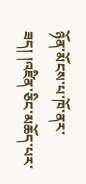ཉོན་མོངས་པ་ཁོ་ནར་ཟད། །འཛིན་ཅིང་མཆོད་པར་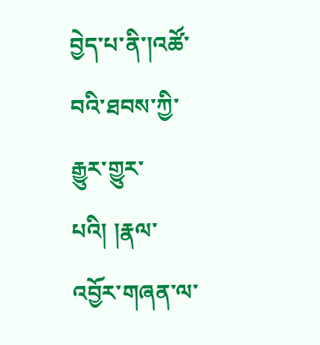བྱེད་པ་ནི་།འཚོ་བའི་ཐབས་ཀྱི་རྒྱུར་གྱུར་པའི། །རྣལ་འབྱོར་གཞན་ལ་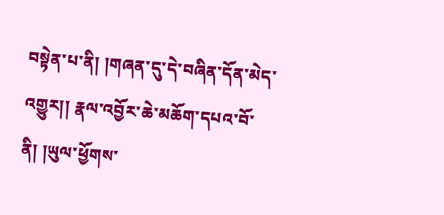བསྟེན་པ་ནི། །གཞན་དུ་དེ་བཞིན་དོན་མེད་འགྱུར།། རྣལ་འབྱོར་ཆེ་མཆོག་དཔའ་བོ་ནི། །ཡུལ་ཕྱོགས་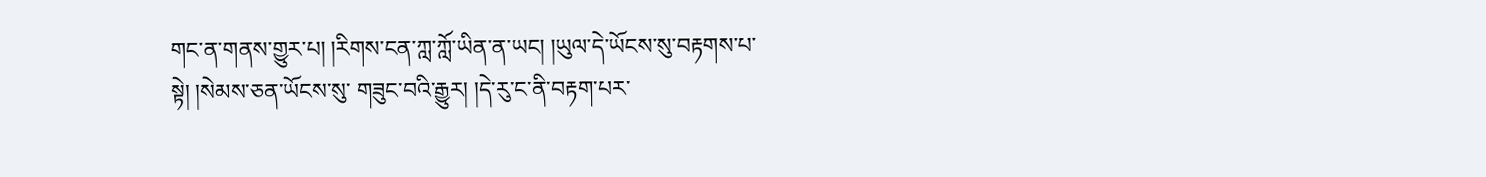གང་ན་གནས་གྱུར་པ། །རིགས་ངན་ཀླ་ཀློ་ཡིན་ན་ཡང། །ཡུལ་དེ་ཡོངས་སུ་བརྟགས་པ་སྟེ། །སེམས་ཅན་ཡོངས་སུ་ གཟུང་བའི་རྒྱུར། །དེ་རུ་ང་ནི་བརྟག་པར་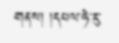གནས། །དཔལ་ཧེ་རུ་